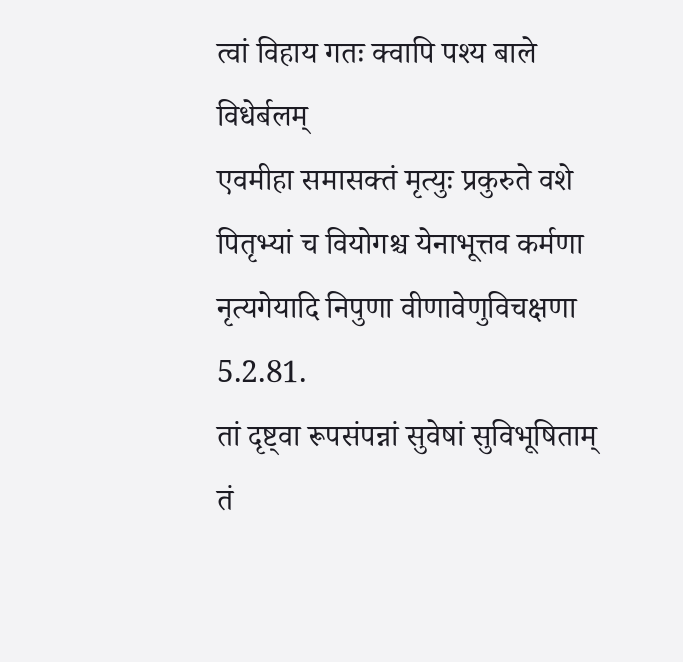त्वां विहाय गतः क्वापि पश्य बाले विधेर्बलम्
एवमीहा समासक्तं मृत्युः प्रकुरुते वशे
पितृभ्यां च वियोगश्च येनाभूत्तव कर्मणा
नृत्यगेयादि निपुणा वीणावेणुविचक्षणा 5.2.81.
तां दृष्ट्वा रूपसंपन्नां सुवेषां सुविभूषिताम्
तं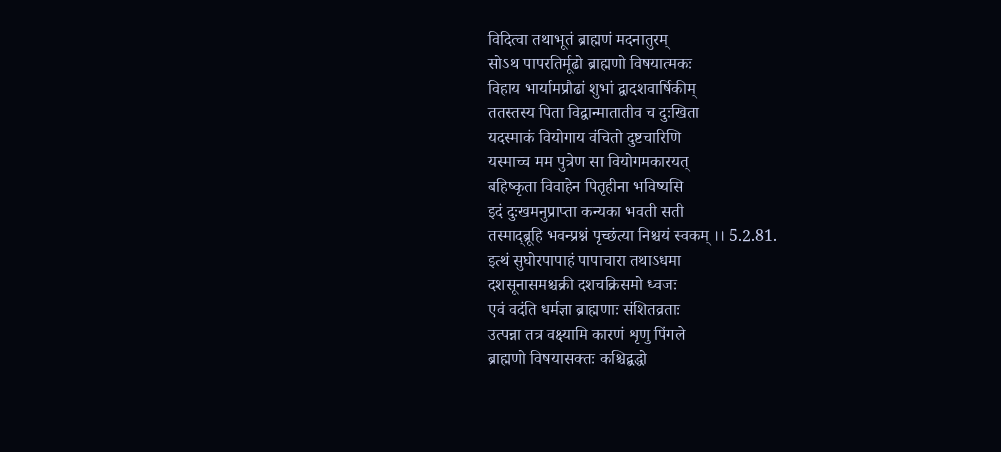विदित्वा तथाभूतं ब्राह्मणं मदनातुरम्
सोऽथ पापरतिर्मूढो ब्राह्मणो विषयात्मकः
विहाय भार्यामप्रौढां शुभां द्वादशवार्षिकीम्
ततस्तस्य पिता विद्वान्मातातीव च दुःखिता
यदस्माकं वियोगाय वंचितो दुष्टचारिणि
यस्माच्च मम पुत्रेण सा वियोगमकारयत्
बहिष्कृता विवाहेन पितृहीना भविष्यसि
इदं दुःखमनुप्राप्ता कन्यका भवती सती
तस्माद्ब्रूहि भवन्प्रश्नं पृच्छंत्या निश्चयं स्वकम् ।। 5.2.81.
इत्थं सुघोरपापाहं पापाचारा तथाऽधमा
दशसूनासमश्चक्री दशचक्रिसमो ध्वजः
एवं वदंति धर्मज्ञा ब्राह्मणाः संशितव्रताः
उत्पन्ना तत्र वक्ष्यामि कारणं शृणु पिंगले
ब्राह्मणो विषयासक्तः कश्चिद्बद्धो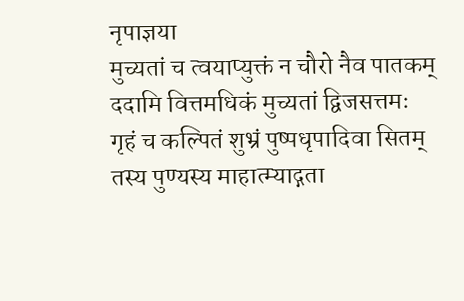नृपाज्ञया
मुच्यतां च त्वयाप्युक्तं न चौरो नैव पातकम्
ददामि वित्तमधिकं मुच्यतां द्विजसत्तमः
गृहं च कल्पितं शुभ्रं पुष्पधृपादिवा सितम्
तस्य पुण्यस्य माहात्म्याद्गता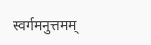स्वर्गमनुत्तमम्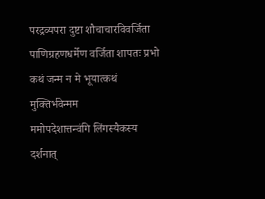परद्रव्यपरा दुष्टा शौचाचारविवर्जिता
पाणिग्रहणधर्मेण वर्जिता शापतः प्रभो
कथं जन्म न मे भूयात्कथं मुक्तिर्भवेन्मम
ममोपदेशात्तन्वंगि लिंगस्यैकस्य दर्शनात्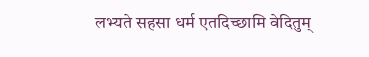लभ्यते सहसा धर्म एतदिच्छामि वेदितुम्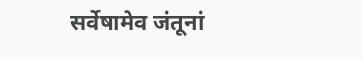सर्वेषामेव जंतूनां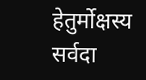हेतुर्मोक्षस्य सर्वदा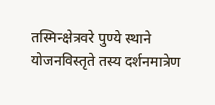तस्मिन्क्षेत्रवरे पुण्ये स्थाने योजनविस्तृते तस्य दर्शनमात्रेण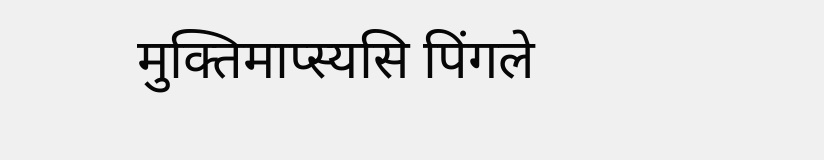मुक्तिमाप्स्यसि पिंगले